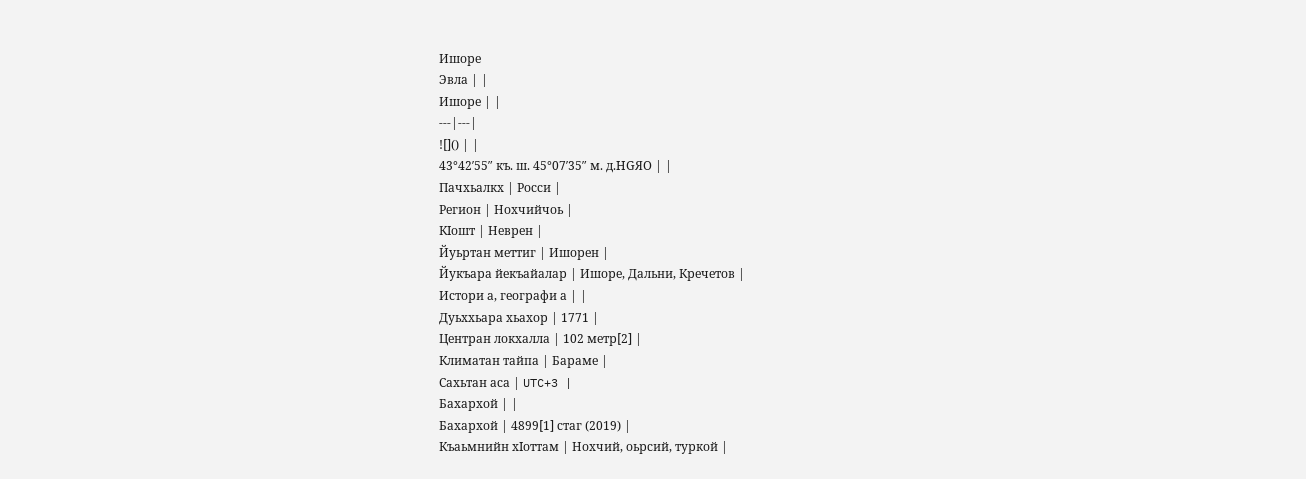Ишоре
Эвла | |
Ишоре | |
---|---|
![]() | |
43°42′55″ къ. ш. 45°07′35″ м. д.HGЯO | |
Пачхьалкх | Росси |
Регион | Нохчийчоь |
КӀошт | Неврен |
Йуьртан меттиг | Ишорен |
Йукъара йекъайалар | Ишоре, Дальни, Кречетов |
Истори а, географи а | |
Дуьххьара хьахор | 1771 |
Центран локхалла | 102 метр[2] |
Климатан тайпа | Бараме |
Сахьтан аса | UTC+3 |
Бахархой | |
Бахархой | 4899[1] стаг (2019) |
Къаьмнийн хӀоттам | Нохчий, оьрсий, туркой |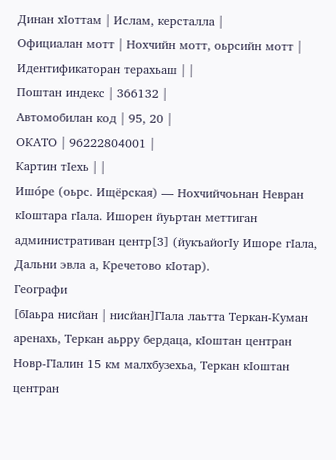Динан хӀоттам | Ислам, керсталла |
Официалан мотт | Нохчийн мотт, оьрсийн мотт |
Идентификаторан терахьаш | |
Поштан индекс | 366132 |
Автомобилан код | 95, 20 |
ОКАТО | 96222804001 |
Картин тӀехь | |
Ишо́ре (оьрс. Ищёрская) — Нохчийчоьнан Невран кӀоштара гӀала. Ишорен йуьртан меттиган административан центр[3] (йукъайогӀу Ишоре гӀала, Дальни эвла а, Кречетово кӀотар).
Географи
[бӀаьра нисйан | нисйан]ГӀала лаьтта Теркан-Куман аренахь, Теркан аьрру бердаца, кӀоштан центран Новр-ГӀалин 15 км малхбузехьа, Теркан кӀоштан центран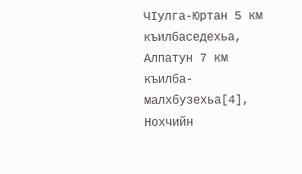ЧӀулга-Юртан 5 км къилбаседехьа, Алпатун 7 км къилба-малхбузехьа[4], Нохчийн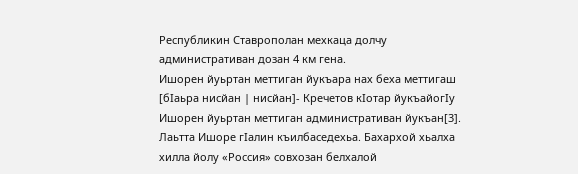Республикин Ставрополан мехкаца долчу административан дозан 4 км гена.
Ишорен йуьртан меттиган йукъара нах беха меттигаш
[бӀаьра нисйан | нисйан]- Кречетов кӀотар йукъайогӀу Ишорен йуьртан меттиган административан йукъан[3]. Лаьтта Ишоре гӀалин къилбаседехьа. Бахархой хьалха хилла йолу «Россия» совхозан белхалой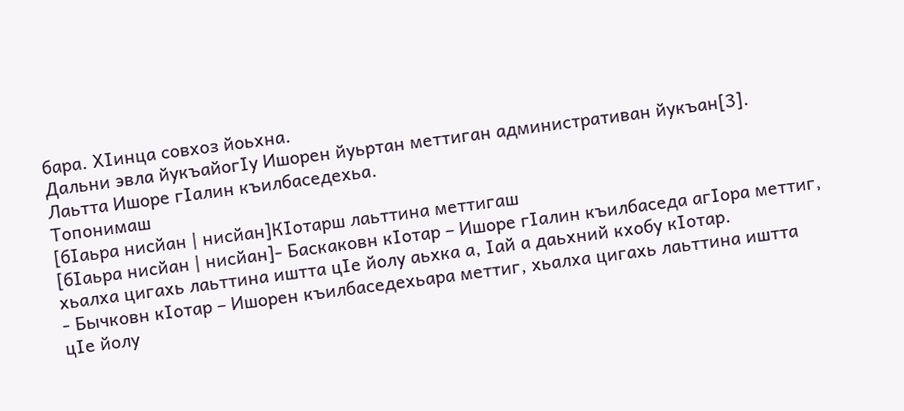бара. ХӀинца совхоз йоьхна.
Дальни эвла йукъайогӀу Ишорен йуьртан меттиган административан йукъан[3]. Лаьтта Ишоре гӀалин къилбаседехьа.
Топонимаш
[бӀаьра нисйан | нисйан]КӀотарш лаьттина меттигаш
[бӀаьра нисйан | нисйан]- Баскаковн кӀотар – Ишоре гӀалин къилбаседа агӀора меттиг, хьалха цигахь лаьттина иштта цӀе йолу аьхка а, Ӏай а даьхний кхобу кӀотар.
- Бычковн кӀотар – Ишорен къилбаседехьара меттиг, хьалха цигахь лаьттина иштта цӀе йолу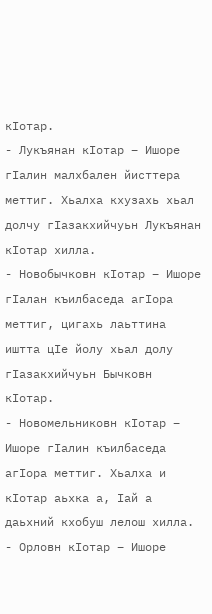кӀотар.
- Лукъянан кӀотар – Ишоре гӀалин малхбален йисттера меттиг. Хьалха кхузахь хьал долчу гӀазакхийчуьн Лукъянан кӀотар хилла.
- Новобычковн кӀотар – Ишоре гӀалан къилбаседа агӀора меттиг, цигахь лаьттина иштта цӀе йолу хьал долу гӀазакхийчуьн Бычковн кӀотар.
- Новомельниковн кӀотар – Ишоре гӀалин къилбаседа агӀора меттиг. Хьалха и кӀотар аьхка а, Ӏай а даьхний кхобуш лелош хилла.
- Орловн кӀотар – Ишоре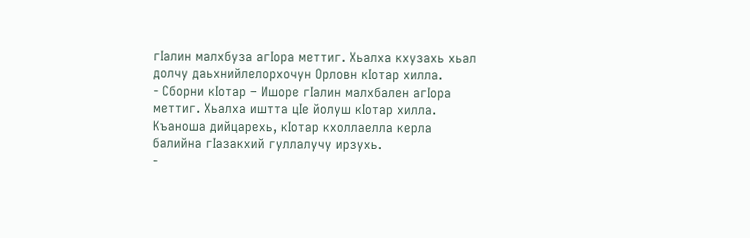гӀалин малхбуза агӀора меттиг. Хьалха кхузахь хьал долчу даьхнийлелорхочун Орловн кӀотар хилла.
- Сборни кӀотар – Ишоре гӀалин малхбален агӀора меттиг. Хьалха иштта цӀе йолуш кӀотар хилла. Къаноша дийцарехь, кӀотар кхоллаелла керла балийна гӀазакхий гуллалучу ирзухь.
-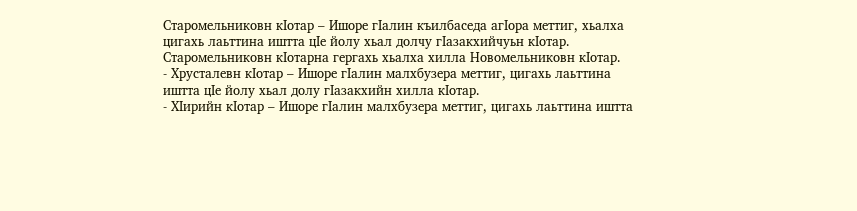Старомельниковн кӀотар – Ишоре гӀалин къилбаседа агӀора меттиг, хьалха цигахь лаьттина иштта цӀе йолу хьал долчу гӀазакхийчуьн кӀотар. Старомельниковн кӀотарна гергахь хьалха хилла Новомельниковн кӀотар.
- Хрусталевн кӀотар – Ишоре гӀалин малхбузера меттиг, цигахь лаьттина иштта цӀе йолу хьал долу гӀазакхийн хилла кӀотар.
- ХӀирийн кӀотар – Ишоре гӀалин малхбузера меттиг, цигахь лаьттина иштта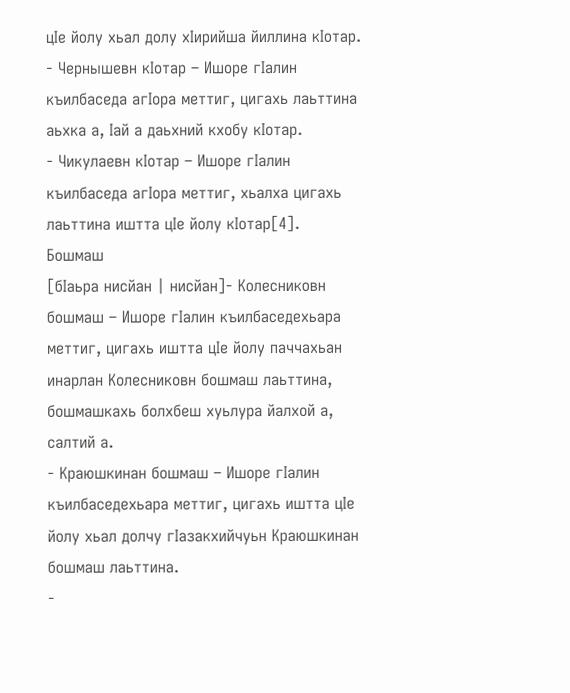цӀе йолу хьал долу хӀирийша йиллина кӀотар.
- Чернышевн кӀотар – Ишоре гӀалин къилбаседа агӀора меттиг, цигахь лаьттина аьхка а, Ӏай а даьхний кхобу кӀотар.
- Чикулаевн кӀотар – Ишоре гӀалин къилбаседа агӀора меттиг, хьалха цигахь лаьттина иштта цӀе йолу кӀотар[4].
Бошмаш
[бӀаьра нисйан | нисйан]- Колесниковн бошмаш – Ишоре гӀалин къилбаседехьара меттиг, цигахь иштта цӀе йолу паччахьан инарлан Колесниковн бошмаш лаьттина, бошмашкахь болхбеш хуьлура йалхой а, салтий а.
- Краюшкинан бошмаш – Ишоре гӀалин къилбаседехьара меттиг, цигахь иштта цӀе йолу хьал долчу гӀазакхийчуьн Краюшкинан бошмаш лаьттина.
-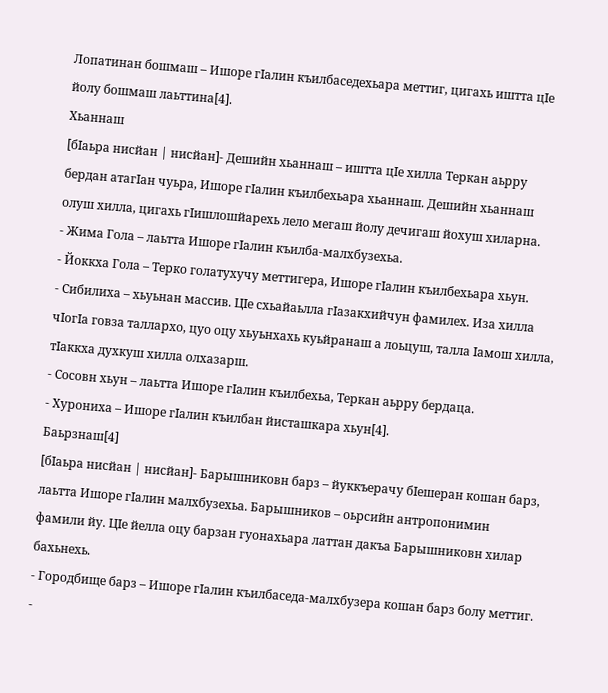Лопатинан бошмаш – Ишоре гӀалин къилбаседехьара меттиг, цигахь иштта цӀе йолу бошмаш лаьттина[4].
Хьаннаш
[бӀаьра нисйан | нисйан]- Дешийн хьаннаш – иштта цӀе хилла Теркан аьрру бердан атагӀан чуьра, Ишоре гӀалин къилбехьара хьаннаш. Дешийн хьаннаш олуш хилла, цигахь гӀишлошйарехь лело мегаш йолу дечигаш йохуш хиларна.
- Жима Гола – лаьтта Ишоре гӀалин къилба-малхбузехьа.
- Йоккха Гола – Терко голатухучу меттигера, Ишоре гӀалин къилбехьара хьун.
- Сибилиха – хьуьнан массив. ЦӀе схьайаьлла гӀазакхийчун фамилех. Иза хилла чӀогӀа говза таллархо, цуо оцу хьуьнхахь куьйранаш а лоьцуш, талла Ӏамош хилла, тӀаккха духкуш хилла олхазарш.
- Сосовн хьун – лаьтта Ишоре гӀалин къилбехьа, Теркан аьрру бердаца.
- Хурониха – Ишоре гӀалин къилбан йисташкара хьун[4].
Баьрзнаш[4]
[бӀаьра нисйан | нисйан]- Барышниковн барз – йуккъерачу бӀешеран кошан барз, лаьтта Ишоре гӀалин малхбузехьа. Барышников – оьрсийн антропонимин фамили йу. ЦӀе йелла оцу барзан гуонахьара латтан дакъа Барышниковн хилар бахьнехь.
- Городбище барз – Ишоре гӀалин къилбаседа-малхбузера кошан барз болу меттиг.
-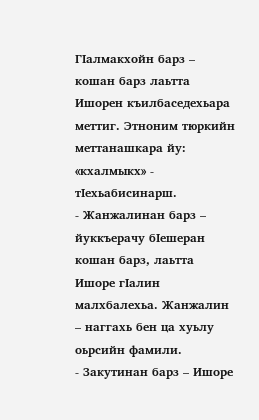ГӀалмакхойн барз – кошан барз лаьтта Ишорен къилбаседехьара меттиг. Этноним тюркийн меттанашкара йу: «кхалмыкх» - тӀехьабисинарш.
- Жанжалинан барз – йуккъерачу бӀешеран кошан барз, лаьтта Ишоре гӀалин малхбалехьа. Жанжалин – наггахь бен ца хуьлу оьрсийн фамили.
- Закутинан барз – Ишоре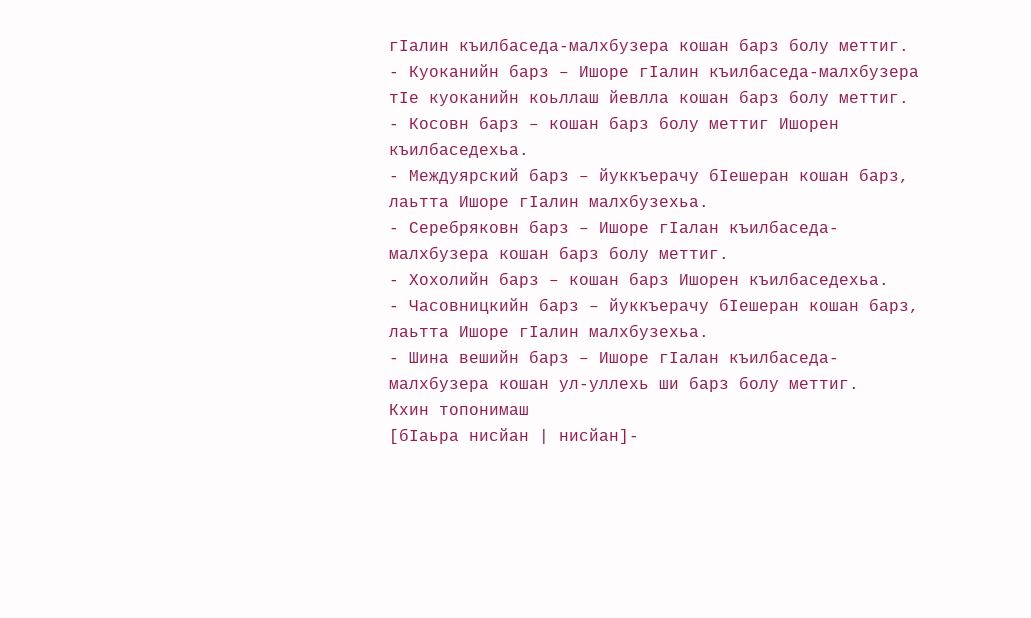гӀалин къилбаседа-малхбузера кошан барз болу меттиг.
- Куоканийн барз – Ишоре гӀалин къилбаседа-малхбузера тӀе куоканийн коьллаш йевлла кошан барз болу меттиг.
- Косовн барз – кошан барз болу меттиг Ишорен къилбаседехьа.
- Междуярский барз – йуккъерачу бӀешеран кошан барз, лаьтта Ишоре гӀалин малхбузехьа.
- Серебряковн барз – Ишоре гӀалан къилбаседа-малхбузера кошан барз болу меттиг.
- Хохолийн барз – кошан барз Ишорен къилбаседехьа.
- Часовницкийн барз – йуккъерачу бӀешеран кошан барз, лаьтта Ишоре гӀалин малхбузехьа.
- Шина вешийн барз – Ишоре гӀалан къилбаседа-малхбузера кошан ул-уллехь ши барз болу меттиг.
Кхин топонимаш
[бӀаьра нисйан | нисйан]-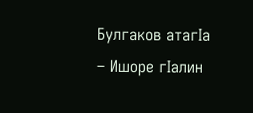Булгаков атагӀа – Ишоре гӀалин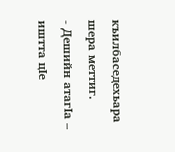къилбаседехьара шера меттиг.
- Дешийн атагӀа – иштта цӀе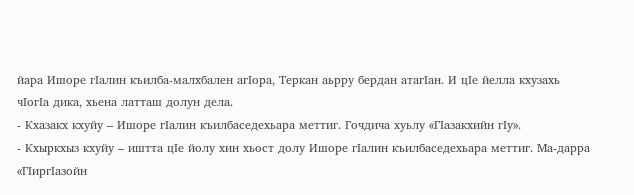йара Ишоре гӀалин къилба-малхбален агӀора, Теркан аьрру бердан атагӀан. И цӀе йелла кхузахь чӀогӀа дика, хьена латташ долун дела.
- Кхазакх кхуйу – Ишоре гӀалин къилбаседехьара меттиг. Гочдича хуьлу «ГӀазакхийн гӀу».
- Кхыркхыз кхуйу – иштта цӀе йолу хин хьост долу Ишоре гӀалин къилбаседехьара меттиг. Ма-дарра «ГӀиргӀазойн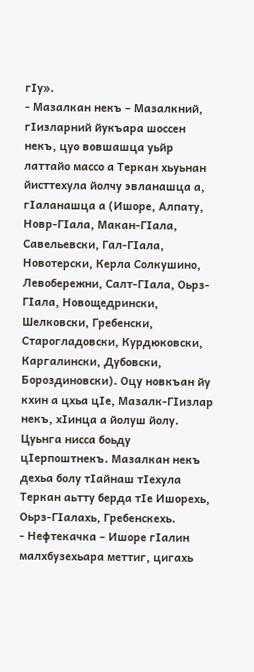гӀу».
- Мазалкан некъ – Мазалкний, гӀизларний йукъара шоссен некъ, цуо вовшашца уьйр латтайо массо а Теркан хьуьнан йисттехула йолчу эвланашца а, гӀаланашца а (Ишоре, Алпату, Новр-ГӀала, Макан-ГӀала, Савельевски, Гал-ГӀала, Новотерски, Керла Солкушино, Левобережни, Салт-ГӀала, Оьрз-ГӀала, Новощедрински, Шелковски, Гребенски, Старогладовски, Курдюковски, Каргалински, Дубовски, Бороздиновски). Оцу новкъан йу кхин а цхьа цӀе, Мазалк-ГӀизлар некъ, хӀинца а йолуш йолу. Цуьнга нисса боьду цӀерпоштнекъ. Мазалкан некъ дехьа болу тӀайнаш тӀехула Теркан аьтту берда тӀе Ишорехь, Оьрз-ГӀалахь, Гребенскехь.
- Нефтекачка – Ишоре гӀалин малхбузехьара меттиг, цигахь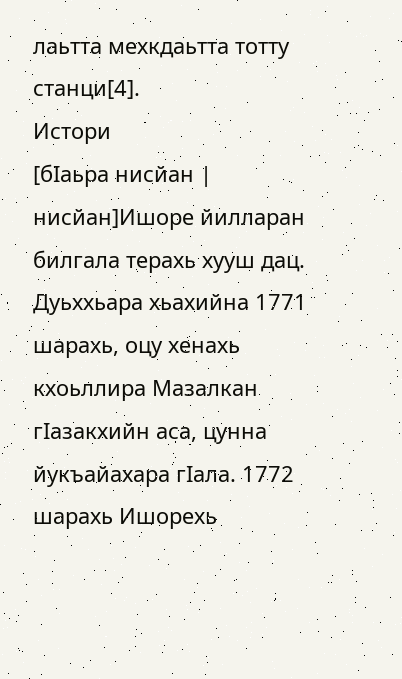лаьтта мехкдаьтта тотту станци[4].
Истори
[бӀаьра нисйан | нисйан]Ишоре йилларан билгала терахь хууш дац. Дуьххьара хьахийна 1771 шарахь, оцу хенахь кхоьллира Мазалкан гӀазакхийн аса, цунна йукъайахара гӀала. 1772 шарахь Ишорехь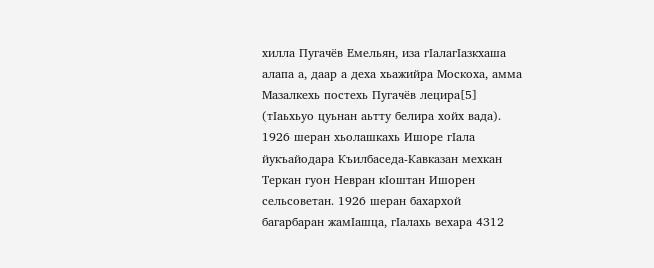хилла Пугачёв Емельян, иза гӀалагӀазкхаша алапа а, даар а деха хьажийра Москоха, амма Мазалкехь постехь Пугачёв лецира[5] (тӀаьхьуо цуьнан аьтту белира хойх вада).
1926 шеран хьолашкахь Ишоре гӀала йукъайодара Къилбаседа-Кавказан мехкан Теркан гуон Невран кӀоштан Ишорен сельсоветан. 1926 шеран бахархой багарбаран жамӀашца, гӀалахь вехара 4312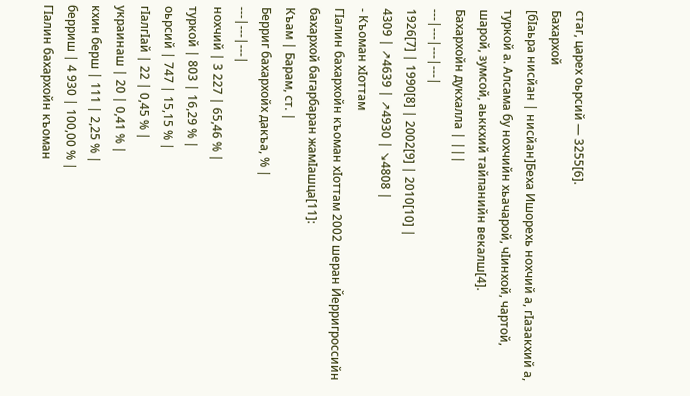стаг, царех оьрсий — 3255[6].
Бахархой
[бӀаьра нисйан | нисйан]Беха Ишорехь нохчий а, гӀазакхий а, туркой а. Алсама бу нохчийн хьачарой, чӀинхой, чартой, шарой, зумсой, аьккхий тайпанийн векалш[4].
Бахархойн дукхалла | |||
---|---|---|---|
1926[7] | 1990[8] | 2002[9] | 2010[10] |
4309 | ↗4639 | ↗4930 | ↘4808 |
- Къоман хӀоттам
ГӀалин бахархойн къоман хӀоттам 2002 шеран Йерригроссийн бахархой багарбаран жамӀашца[11]:
Къам | Барам, ст. |
Берриг бахархойх дакъа, % |
---|---|---|
нохчий | 3 227 | 65,46 % |
туркой | 803 | 16,29 % |
оьрсий | 747 | 15,15 % |
гӀалгӀай | 22 | 0,45 % |
украинаш | 20 | 0,41 % |
кхин берш | 111 | 2,25 % |
берриш | 4 930 | 100,00 % |
ГӀалин бахархойн къоман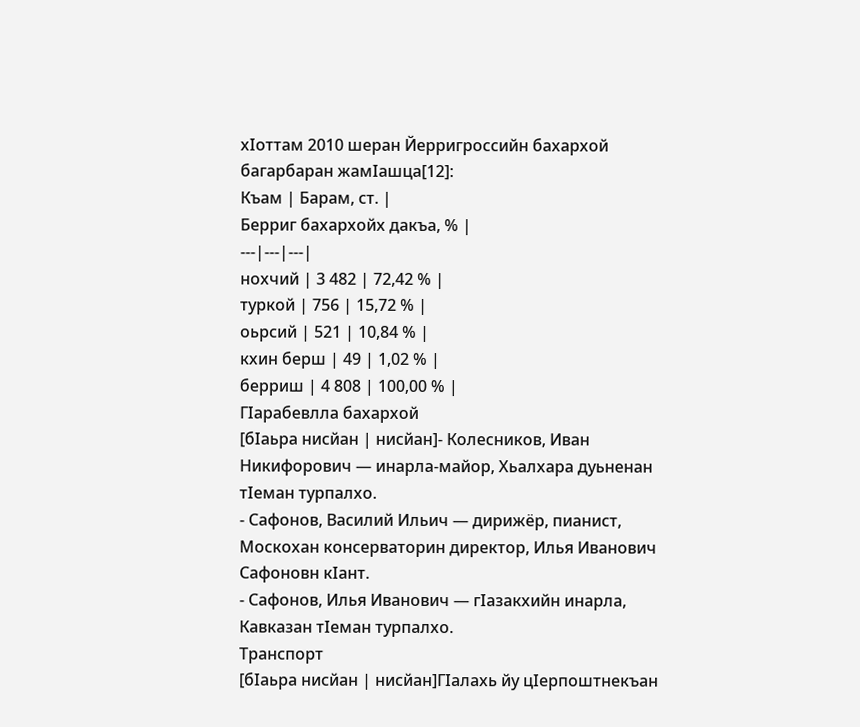хӀоттам 2010 шеран Йерригроссийн бахархой багарбаран жамӀашца[12]:
Къам | Барам, ст. |
Берриг бахархойх дакъа, % |
---|---|---|
нохчий | 3 482 | 72,42 % |
туркой | 756 | 15,72 % |
оьрсий | 521 | 10,84 % |
кхин берш | 49 | 1,02 % |
берриш | 4 808 | 100,00 % |
ГӀарабевлла бахархой
[бӀаьра нисйан | нисйан]- Колесников, Иван Никифорович — инарла-майор, Хьалхара дуьненан тӀеман турпалхо.
- Сафонов, Василий Ильич — дирижёр, пианист, Москохан консерваторин директор, Илья Иванович Сафоновн кӀант.
- Сафонов, Илья Иванович — гӀазакхийн инарла, Кавказан тӀеман турпалхо.
Транспорт
[бӀаьра нисйан | нисйан]ГӀалахь йу цӀерпоштнекъан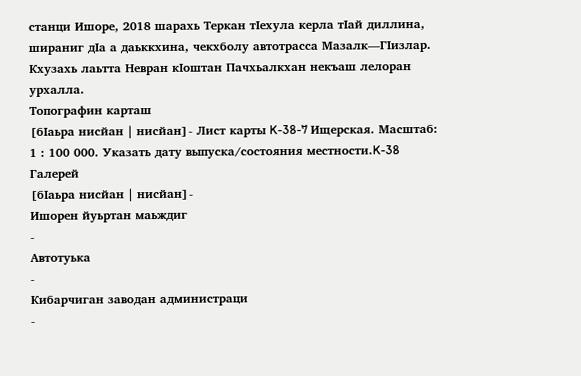станци Ишоре, 2018 шарахь Теркан тӀехула керла тӀай диллина, шираниг дӀа а даьккхина, чекхболу автотрасса Мазалк—ГӀизлар.
Кхузахь лаьтта Невран кӀоштан Пачхьалкхан некъаш лелоран урхалла.
Топографин карташ
[бӀаьра нисйан | нисйан]- Лист карты K-38-7 Ищерская. Масштаб: 1 : 100 000. Указать дату выпуска/состояния местности.K-38
Галерей
[бӀаьра нисйан | нисйан]-
Ишорен йуьртан маьждиг
-
Автотуька
-
Кибарчиган заводан администраци
-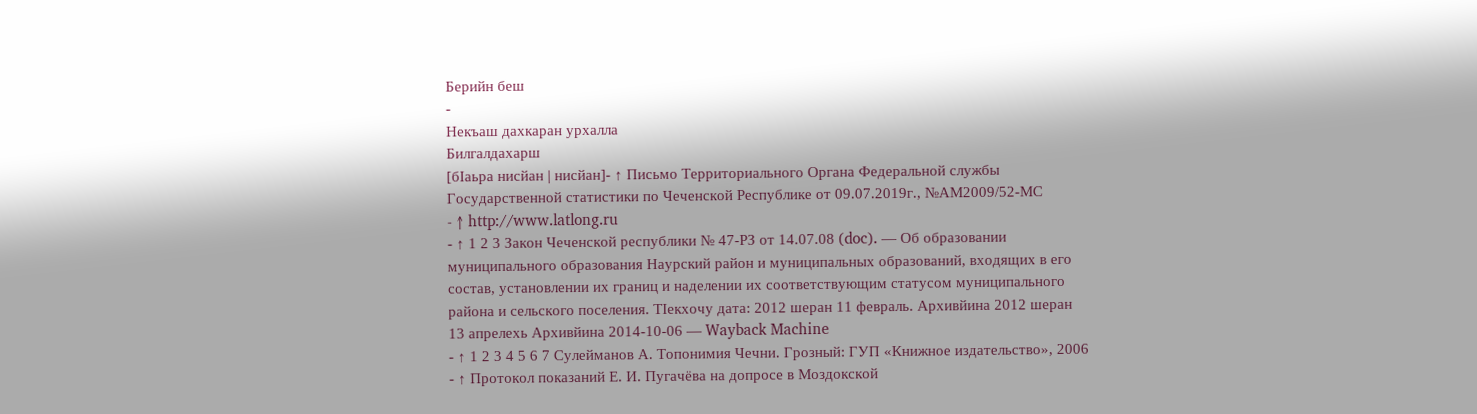Берийн беш
-
Некъаш дахкаран урхалла
Билгалдахарш
[бӀаьра нисйан | нисйан]- ↑ Письмо Территориального Органа Федеральной службы Государственной статистики по Чеченской Республике от 09.07.2019г., №АМ2009/52-МС
- ↑ http://www.latlong.ru
- ↑ 1 2 3 Закон Чеченской республики № 47-РЗ от 14.07.08 (doc). — Об образовании муниципального образования Наурский район и муниципальных образований, входящих в его состав, установлении их границ и наделении их соответствующим статусом муниципального района и сельского поселения. ТӀекхочу дата: 2012 шеран 11 февраль. Архивйина 2012 шеран 13 апрелехь Архивйина 2014-10-06 — Wayback Machine
- ↑ 1 2 3 4 5 6 7 Сулейманов А. Топонимия Чечни. Грозный: ГУП «Книжное издательство», 2006
- ↑ Протокол показаний Е. И. Пугачёва на допросе в Моздокской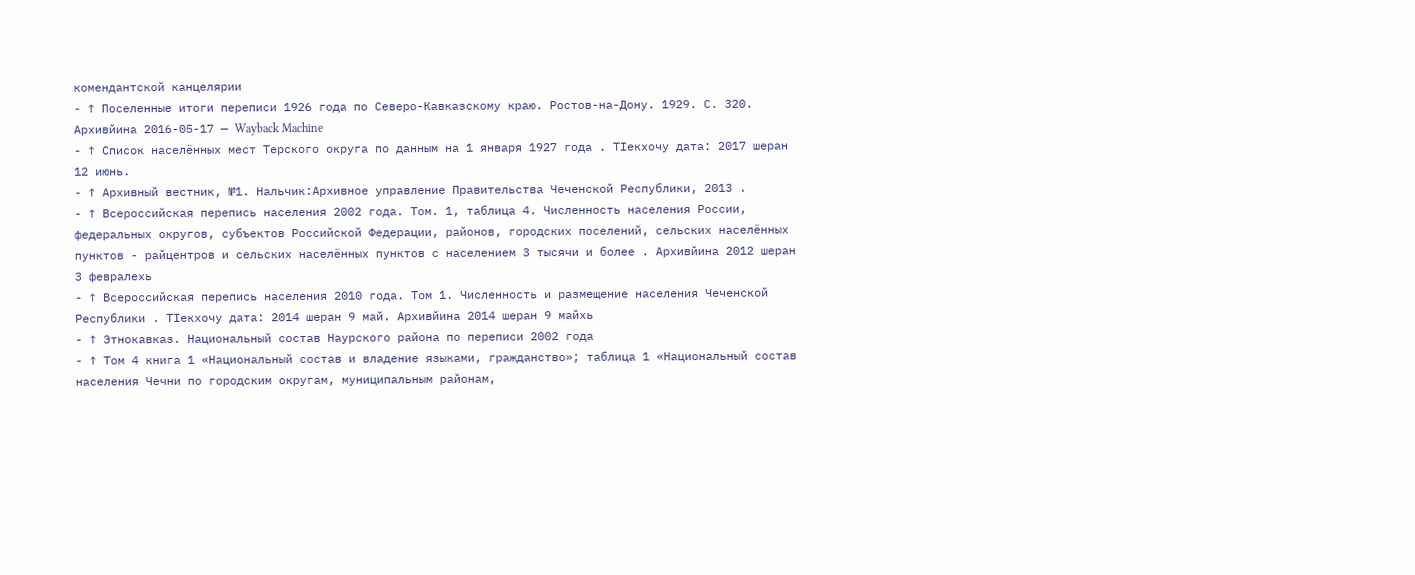комендантской канцелярии
- ↑ Поселенные итоги переписи 1926 года по Северо-Кавказскому краю. Ростов-на-Дону. 1929. С. 320. Архивйина 2016-05-17 — Wayback Machine
- ↑ Список населённых мест Терского округа по данным на 1 января 1927 года . ТӀекхочу дата: 2017 шеран 12 июнь.
- ↑ Архивный вестник, №1. Нальчик:Архивное управление Правительства Чеченской Республики, 2013 .
- ↑ Всероссийская перепись населения 2002 года. Том. 1, таблица 4. Численность населения России, федеральных округов, субъектов Российской Федерации, районов, городских поселений, сельских населённых пунктов - райцентров и сельских населённых пунктов с населением 3 тысячи и более . Архивйина 2012 шеран 3 февралехь
- ↑ Всероссийская перепись населения 2010 года. Том 1. Численность и размещение населения Чеченской Республики . ТӀекхочу дата: 2014 шеран 9 май. Архивйина 2014 шеран 9 майхь
- ↑ Этнокавказ. Национальный состав Наурского района по переписи 2002 года
- ↑ Том 4 книга 1 «Национальный состав и владение языками, гражданство»; таблица 1 «Национальный состав населения Чечни по городским округам, муниципальным районам,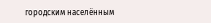городским населённым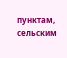пунктам, сельским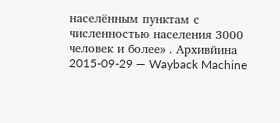населённым пунктам с численностью населения 3000 человек и более» . Архивйина 2015-09-29 — Wayback Machine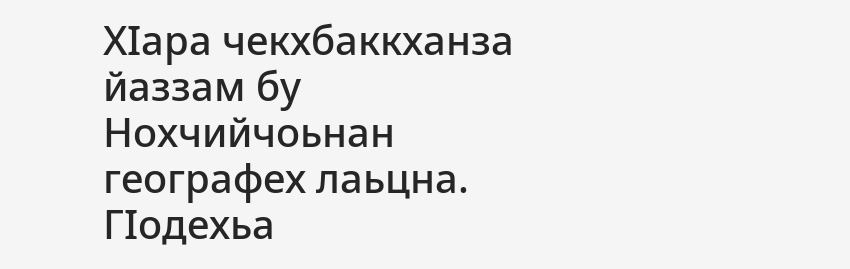ХӀара чекхбаккханза йаззам бу Нохчийчоьнан географех лаьцна. ГӀодехьа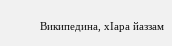Википедина, хӀара йаззам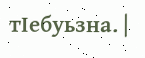тӀебуьзна. |